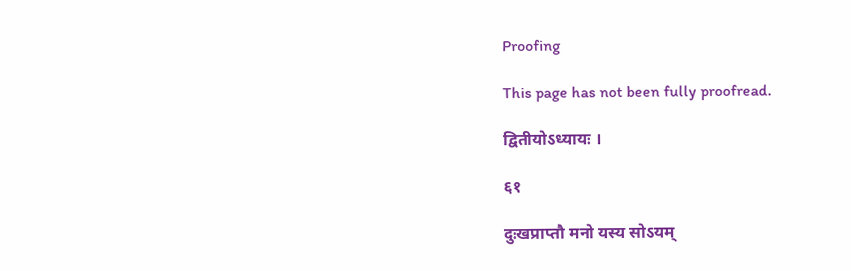Proofing

This page has not been fully proofread.

द्वितीयोऽध्यायः ।

६१

दुःखप्राप्तौ मनो यस्य सोऽयम्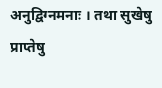अनुद्विग्नमनाः । तथा सुखेषु
प्राप्तेषु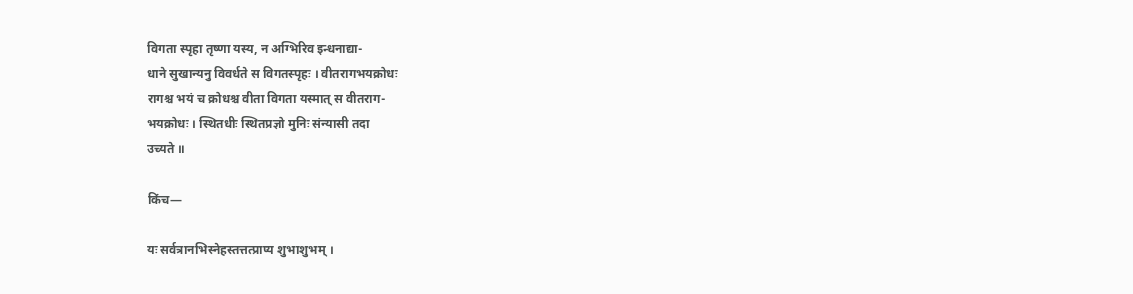विगता स्पृहा तृष्णा यस्य, न अग्भिरिव इन्धनाद्या-
धाने सुखान्यनु विवर्धते स विगतस्पृहः । वीतरागभयक्रोधः
रागश्च भयं च क्रोधश्च वीता विगता यस्मात् स वीतराग-
भयक्रोधः । स्थितधीः स्थितप्रज्ञो मुनिः संन्यासी तदा
उच्यते ॥

किंच—

यः सर्वत्रानभिस्नेहस्तत्तत्प्राप्य शुभाशुभम् ।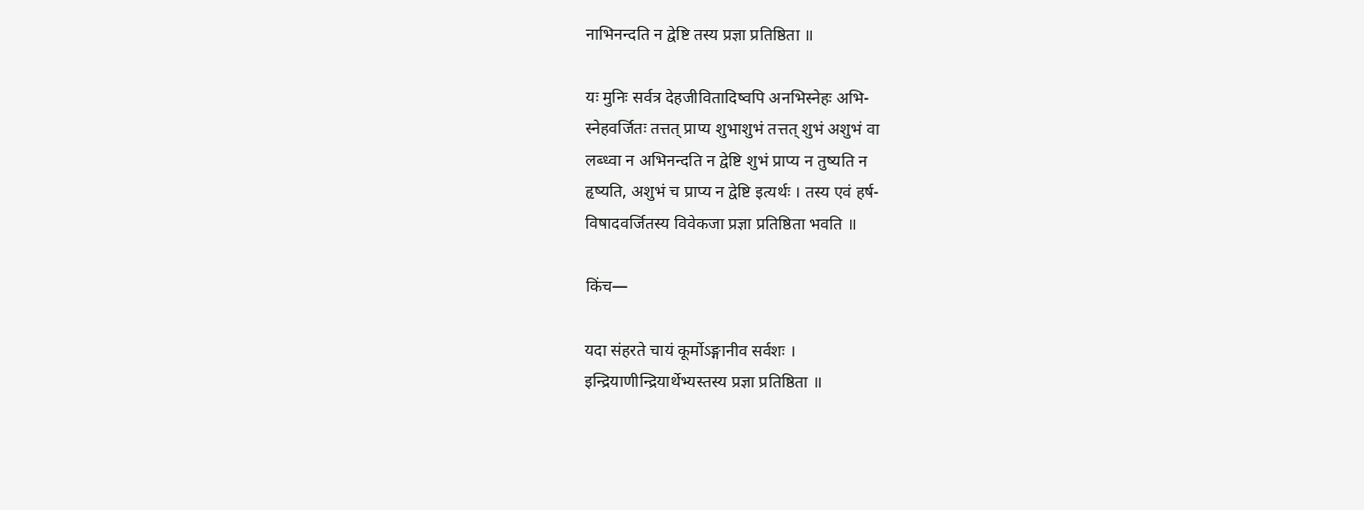नाभिनन्दति न द्वेष्टि तस्य प्रज्ञा प्रतिष्ठिता ॥

यः मुनिः सर्वत्र देहजीवितादिष्वपि अनभिस्नेहः अभि-
स्नेहवर्जितः तत्तत् प्राप्य शुभाशुभं तत्तत् शुभं अशुभं वा
लब्ध्वा न अभिनन्दति न द्वेष्टि शुभं प्राप्य न तुष्यति न
हृष्यति, अशुभं च प्राप्य न द्वेष्टि इत्यर्थः । तस्य एवं हर्ष-
विषादवर्जितस्य विवेकजा प्रज्ञा प्रतिष्ठिता भवति ॥

किंच—

यदा संहरते चायं कूर्मोऽङ्गानीव सर्वशः ।
इन्द्रियाणीन्द्रियार्थेभ्यस्तस्य प्रज्ञा प्रतिष्ठिता ॥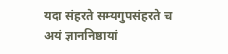यदा संहरते सम्यगुपसंहरते च अयं ज्ञाननिष्ठायां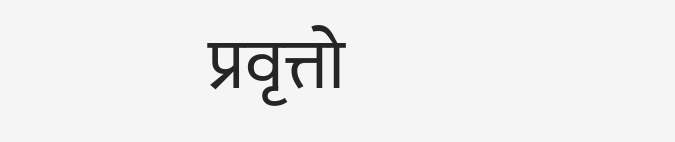प्रवृत्तो